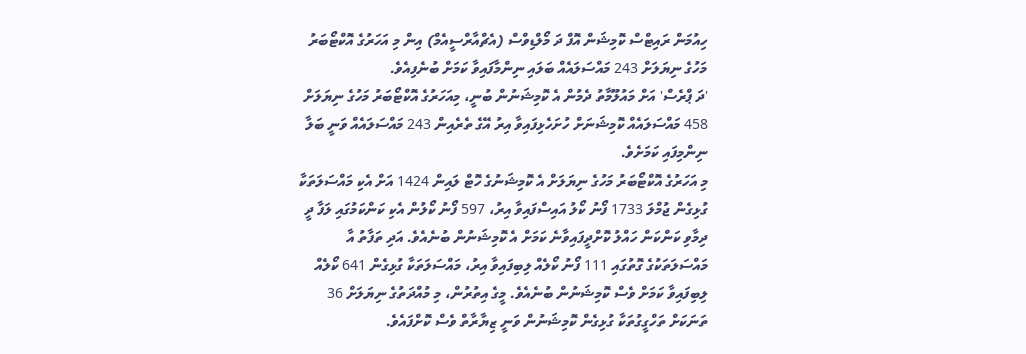ހިއުމަން ރައިޓްސް ކޮމިޝަން އޮފް ދަ މޯލްޑިވްސް (އެޗްއާރްސީއެމް) އިން މި އަހަރުގެ އޮކްޓޯބަރު މަހުގެ ނިޔަލަށް 243 މައްސަލައެއް ބަލައި ނިންމާފައިވާ ކަމަށް ބުނެފިއެވެ.
'ދަ ޕްރެސް' އަށް މައުލޫމާތު ދެމުން އެ ކޮމިޝަނުން ބުނީ، މިއަހަރުގެ އޮކްޓޯބަރު މަހުގެ ނިޔަލަށް 458 މައްސަލައެއް ކޮމިޝަނަށް ހުށަހެޅިފައިވާ އިރު އޭގެ ތެރެއިން 243 މައްސަލައެއް ވަނީ ބަލާ ނިންމިފައި ކަމަށެވެ.
މި އަހަރުގެ އޮކްޓޯބަރު މަހުގެ ނިޔަލަށް އެ ކޮމިޝަނުގެ ހޮޓް ލައިން 1424 އަށް އެކި މައްސަލަތަކާ ގުޅިގެން ޖުމްލަ 1733 ފޯނު ކޯލު އައިސްފައިވާ އިރު، 597 ފޯނު ކޯލުން އެކި ކަންކަމުގައި ލަފާ ދީ ދިމާވި ކަންކަން ހައްލު ކޮށްދީފައިވާނެ ކަމަށް އެ ކޮމިޝަނުން ބުނެއެވެ. އަދި ތަފާތު އާ މައްސަލަތަކުގެ ގޮތުގައި 111 ފޯނު ކޯލެއް ލިބިފައިވާ އިރު، މައްސަލަތަކާ ގުޅިގެން 641 ކޯލެއް ލިބިފައިވާ ކަމަށް ވެސް ކޮމިޝަނުން ބުނެއެވެ. މީގެ އިތުރުން، މި މުއްދަތުގެ ނިޔަލަށް 36 ތަނަކަށް ތަހްގީގުތަކާ ގުޅިގެން ކޮމިޝަނުން ވަނީ ޒިޔާރާތް ވެސް ކޮށްފައެވެ.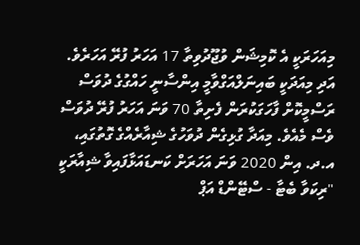މިއަހަރަކީ އެ ކޮމިޝަން ވުޖޫދުވިތާ 17 އަހަރު ފުރޭ އަހަރެވެ. އަދި މިއަދަކީ ބައިނަލްއަގްވާމީ އިންސާނީ ހައްގުގެ ދުވަސް ރަސްމީކޮށް ފާހަގަކުރަން ފެށިތާ 70 ވަނަ އަހަރު ފުރޭ ދުވަސް ވެސް މެއެވެ. މިއަދާ ގުޅިގެން ދުވަހުގެ ޝިއާރެއްގެ ގޮތުގައި، އ.ދ. އިން 2020 ވަނަ އަހަރަށް ކަނޑައަޅާފައިވާ ޝިއާރަކީ "ރިކަވާ ބެޓާ - ސްޓޭންޑް އަޕް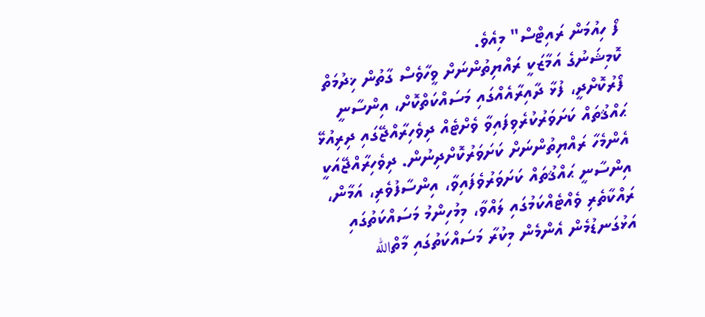ފޯ ހިއުމަން ރައިޓްސް" މިއެވެ.
ކޮމިޝަނުގެ އަމާޒަކީ ރައްޔިތުންނަށް ވީހާވެސް ގާތުން ޚިދުމަތް ފޯރުކޮށްދީ، ފުޅާ ދާއިރާއެއްގައި މަސައްކަތްކޮށް، އިންސާނީ ޙައްޤުތައް ކަށަވަރުކުރެވިފައިވާ ވެށްޓެއް ދިވެހިރާއްޖޭގައި ދިރިއުޅޭ އެންމެހާ ރައްޔިތުންނަށް ކަށަވަރުކޮށްދިނުން. ދިވެހިރާއްޖޭއަކީ އިންސާނީ ޙައްޤުތައް ކަށަވަރުވެފައިވާ، އިންސާފުވެރި، އަމާން، ރައްކާތެރި ވެއްޓެއްކަމުގައި ލައްވާ، މިމުހިންމު މަސައްކަތުގައި އަޅުގަނޑުމެން އެންމެން މިކުރާ މަސައްކަތުގައި މާތްالله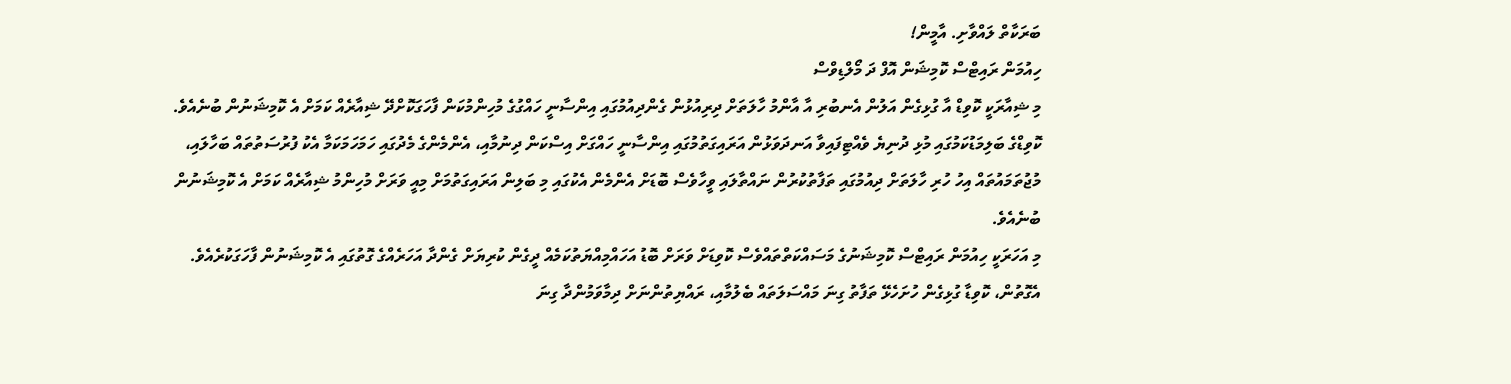ބަރަކާތް ލައްވާށި. އާމީން!
ހިއުމަން ރައިޓްސް ކޮމިޝަން އޮފް ދަ މޯލްޑިވްސް
މި ޝިއާރަކީ ކޮވިޑް އާ ގުޅިގެން އަލުން އެނބުރި އާ އާންމު ހާލަތަށް ދިރިއުޅުން ގެންދިއުމުގައި އިންސާނީ ހައްގުގެ މުހިންމުކަން ފާހަގަކޮށްދޭ ޝިއާރެއް ކަމަށް އެ ކޮމިޝަނުން ބުނެއެވެ. ކޮވިޑްގެ ބަލިމަޑުކަމުގައި މުޅި ދުނިޔެ ވެއްޓިފައިވާ އަނދަވަޅުން އަރައިގަތުމުގައި އިންސާނީ ހައްގަށް އިސްކަން ދިނުމާއި، އެންމެންގެ މެދުގައި ހަމަހަމަކަމާ އެކު ފުރުސަތުތައް ބަހާލައި، މުޖުތަމައުތައް އިހު ހުރި ހާލަތަށް ދިއުމުގައި ތަފާތުކުރުން ނައްތާލައި ވީހާވެސް ބޮޑަށް އެންމެން އެކުގައި މި ބަލިން އަރައިގަތުމަށް މިއީ ވަރަށް މުހިންމު ޝިއާރެއް ކަމަށް އެ ކޮމިޝަނުން ބުނެއެވެ.
މި އަހަރަކީ ހިއުމަން ރައިޓްސް ކޮމިޝަނުގެ މަސައްކަތްތައްވެސް ކޮވިޑަށް ވަރަށް ބޮޑު އަހައްމިއްޔަތުކަމެއް ދީގެން ކުރިޔަށް ގެންދާ އަހަރެއްގެ ގޮތުގައި އެ ކޮމިޝަނުން ފާހަގަކުރެއެވެ. އެގޮތުން، ކޮވިޑާ ގުޅިގެން ހުށަހެޅޭ ތަފާތު ގިނަ މައްސަލަތައް ބެލުމާއި، ރައްޔިތުންނަށް ދިމާވަމުންދާ ގިނަ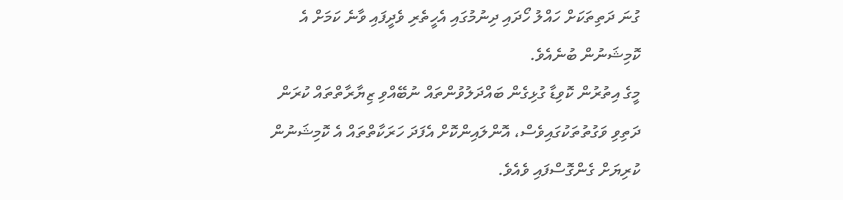ގުނަ ދަތިތަކަށް ހައްލު ހޯދައި ދިނުމުގައި އެހީތެރި ވެދީފައި ވާނެ ކަމަށް އެ ކޮމިޝަނުން ބުނެއެވެ.
މީގެ އިތުރުން ކޮވިޑާ ގުޅިގެން ބައްދަލުވުންތައް ނުބޭއްވި ޒިޔާރާތްތައް ކުރަން ދަތިވި ވަގުތުތަކުގައިވެސް، އޮންލައިންކޮށް އެފަދަ ހަރަކާތްތައް އެ ކޮމިޝަނުން ކުރިޔަށް ގެންގޮސްފައި ވެއެވެ.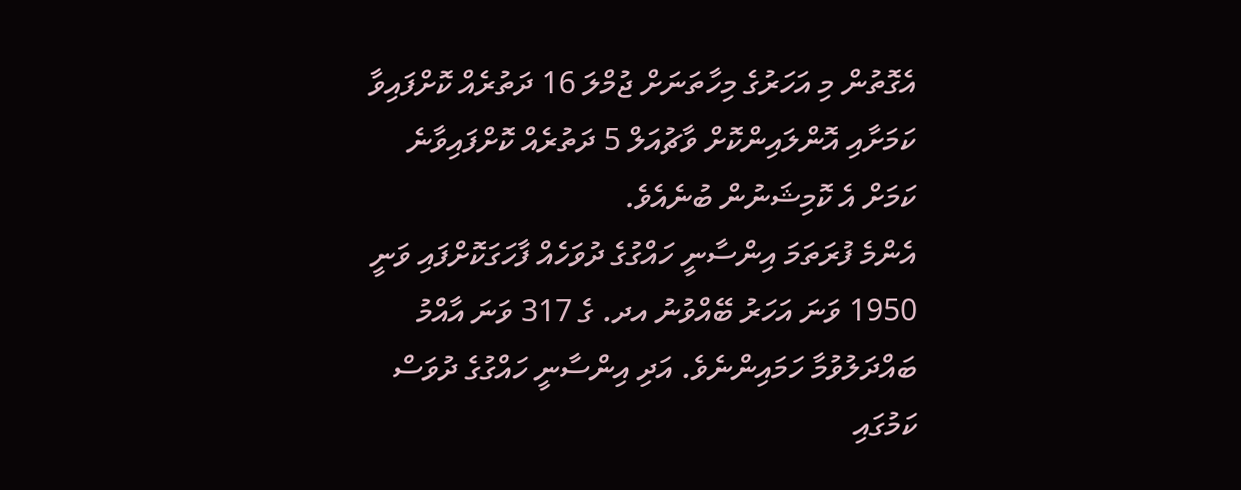އެގޮތުން މި އަހަރުގެ މިހާތަނަށް ޖުމްލަ 16 ދަތުރެއް ކޮށްފައިވާ ކަމަށާއި އޮންލައިންކޮށް ވާޗުއަލް 5 ދަތުރެއް ކޮށްފައިވާނެ ކަމަށް އެ ކޮމިޝަނުން ބުނެއެވެ.
އެންމެ ފުރަތަމަ އިންސާނީ ހައްގުގެ ދުވަހެއް ފާހަގަކޮށްފައި ވަނީ 1950 ވަނަ އަހަރު ބޭއްވުނު އދ. ގެ 317 ވަނަ އާއްމު ބައްދަލުވުމާ ހަމައިންނެވެ. އަދި އިންސާނީ ހައްގުގެ ދުވަސް ކަމުގައި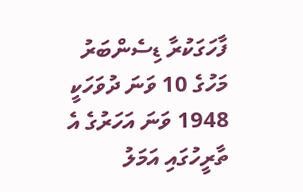ފާހަގަކުރާ ޑިސެންބަރު މަހުގެ 10 ވަނަ ދުވަހަކީ 1948 ވަނަ އަހަރުގެ އެ ތާރީހުގައި އަމަލު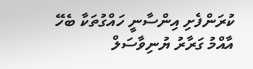ކުރަންފެށި އިންސާނީ ހައްގުތަކާ ބެހޭ އާއްމު ގަރާރު ޔުނިވާސަލް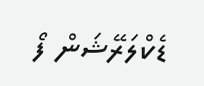ޑެކްލަރޭޝަން ފޯ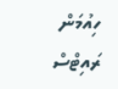ހިއުމަން ރައިޓްސް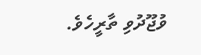ވުޖޫދުވި ތާރީހެވެ.